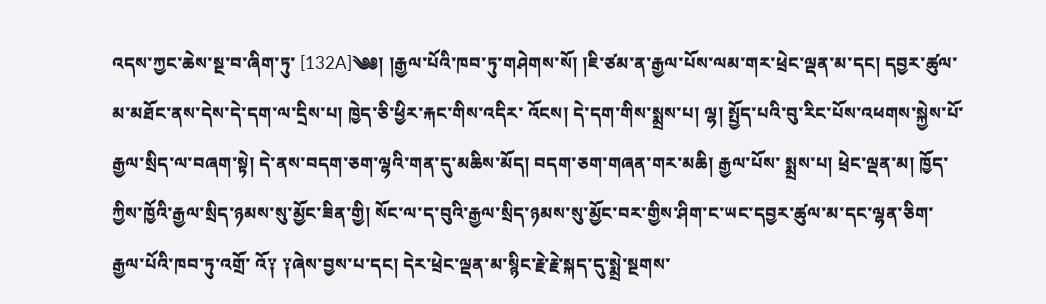འདས་ཀྱང་ཆེས་སྔ་བ་ཞིག་ཏུ་ [132A]༄༅། །རྒྱལ་པོའི་ཁབ་ཏུ་གཤེགས་སོ། །ཇི་ཙམ་ན་རྒྱལ་པོས་ལམ་གར་ཕྲེང་ལྡན་མ་དང། དབྱར་ཚུལ་མ་མཐོང་ནས་དེས་དེ་དག་ལ་དྲིས་པ། ཁྱེད་ཅི་ཕྱིར་རྐང་གིས་འདིར་ འོངས། དེ་དག་གིས་སྨྲས་པ། ལྷ། སྤྱོད་པའི་བུ་རིང་པོས་འཕགས་སྐྱེས་པོ་རྒྱལ་སྲིད་ལ་བཞག་སྟེ། དེ་ནས་བདག་ཅག་ལྷའི་གན་དུ་མཆིས་མོད། བདག་ཅག་གཞན་གར་མཆི། རྒྱལ་པོས་ སྨྲས་པ། ཕྲེང་ལྡན་མ། ཁྱོད་ཀྱིས་ཁྱོའི་རྒྱལ་སྲིད་ཉམས་སུ་མྱོང་ཟིན་གྱི། སོང་ལ་ད་བུའི་རྒྱལ་སྲིད་ཉམས་སུ་མྱོང་བར་གྱིས་ཤིག་ང་ཡང་དབྱར་ཚུལ་མ་དང་ལྷན་ཅིག་རྒྱལ་པོའི་ཁབ་ཏུ་འགྲོ་ འོ༑ ༑ཞེས་བྱས་པ་དང། དེར་ཕྲེང་ལྡན་མ་སྙིང་རྗེ་རྗེ་སྐད་དུ་སྨྲེ་སྔགས་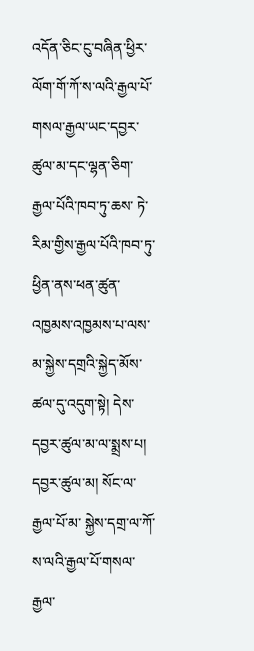འདོན་ཅིང་ངུ་བཞིན་ཕྱིར་ལོག་གོ་ཀོ་ས་ལའི་རྒྱལ་པོ་གསལ་རྒྱལ་ཡང་དབྱར་ཚུལ་མ་དང་ལྷན་ཅིག་རྒྱལ་པོའི་ཁབ་ཏུ་ཆས་ ཏེ་རིམ་གྱིས་རྒྱལ་པོའི་ཁབ་ཏུ་ཕྱིན་ནས་ཕན་ཚུན་འཁྱམས་འཁྱམས་པ་ལས་མ་སྐྱེས་དགྲའི་སྐྱེད་མོས་ཚལ་དུ་འདུག་སྟེ། དེས་དབྱར་ཚུལ་མ་ལ་སྨྲས་པ། དབྱར་ཚུལ་མ། སོང་ལ་རྒྱལ་པོ་མ་ སྐྱེས་དགྲ་ལ་ཀོ་ས་ལའི་རྒྱལ་པོ་གསལ་རྒྱལ་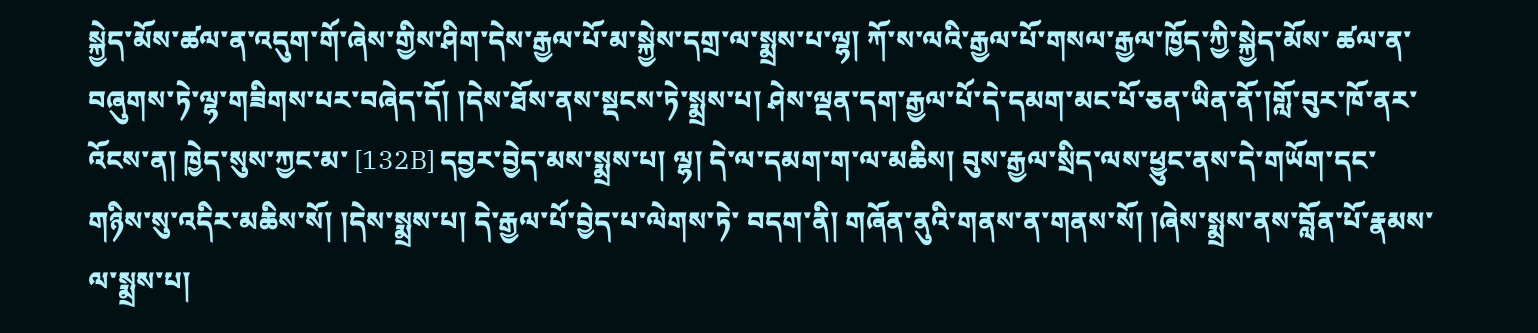སྐྱེད་མོས་ཚལ་ན་འདུག་གོ་ཞེས་གྱིས་ཤིག་དེས་རྒྱལ་པོ་མ་སྐྱེས་དགྲ་ལ་སྨྲས་པ་ལྷ། ཀོ་ས་ལའི་རྒྱལ་པོ་གསལ་རྒྱལ་ཁྱོད་ཀྱི་སྐྱེད་མོས་ ཚལ་ན་བཞུགས་ཏེ་ལྷ་གཟིགས་པར་བཞེད་དོ། །དེས་ཐོས་ནས་སྡངས་ཏེ་སྨྲས་པ། ཤེས་ལྡན་དག་རྒྱལ་པོ་དེ་དམག་མང་པོ་ཅན་ཡིན་ནོ་།གློ་བུར་ཁོ་ནར་འོངས་ན། ཁྱེད་སུས་ཀྱང་མ་ [132B] དབྱར་བྱེད་མས་སྨྲས་པ། ལྷ། དེ་ལ་དམག་ག་ལ་མཆིས། བུས་རྒྱལ་སྲིད་ལས་ཕྱུང་ནས་དེ་གཡོག་དང་གཉིས་སུ་འདིར་མཆིས་སོ། །དེས་སྨྲས་པ། དེ་རྒྱལ་པོ་བྱེད་པ་ལེགས་ཏེ་ བདག་ནི། གཞོན་ནུའི་གནས་ན་གནས་སོ། །ཞེས་སྨྲས་ནས་བློན་པོ་རྣམས་ལ་སྨྲས་པ།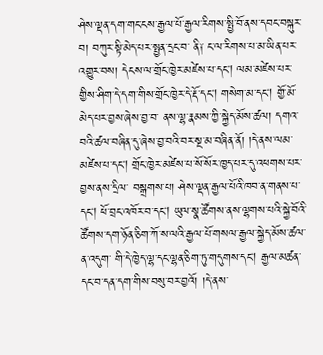ཤེས་ལྡན་དག་གང་ངས་རྒྱལ་པོ་རྒྱལ་རིགས་སྤྱི་བོ་ནས་དབང་བསྐུར་བ། བཀུར་སྟི་མེད་པར་སྤྱན་དྲང་བ་ ནི༑ ང་ལ་རིགས་པ་མ་ཡིན་པར་འགྱུར་བས། དེངས་ལ་གྲོང་ཁྱེར་མཛེས་པ་དང། ལམ་མཛེས་པར་གྱིས་ཤིག་དེ་དག་གིས་གྲོང་ཁྱེར་དེ་རྡོ་དང། གསེག་མ་དང། གྱོ་མོ་མེད་པར་བྱས་ཞེས་བྱ་བ་ ནས་ལྷ་རྣམས་ཀྱི་སྐྱེད་མོས་ཚལ། དགའ་བའི་ཚལ་བཞིན་དུ་ཞེས་བྱ་བའི་བར་སྔ་མ་བཞིན་ནོ། །དེ་ནས་ལམ་མཛེས་པ་དང། གྲོང་ཁྱེར་མཛེས་པ་སོ་སོར་ཁྱད་པར་དུ་འཕགས་པར་བྱས་ནས་དྲིལ་ བསྒྲགས་པ། ཤེས་ལྡན་རྒྱལ་པོའི་ཁབ་ན་གནས་པ་དང། ཕོ་བྲང་འཁོར་བ་དང། ཡུལ་སྣ་ཚོགས་ནས་ལྷགས་པའི་སྐྱེ་བོའི་ཚོགས་དག་ཉོན་ཅིག་ཀོ་ས་ལའི་རྒྱལ་པོ་གསལ་རྒྱལ་སྐྱེད་མོས་ཚལ་ན་འདུག་ གི་དེ་ཁྱེད་ལྷ་དང་ལྷན་ཅིག་ཏུ་གདུགས་དང། རྒྱལ་མཚན་དང་བ་དན་དག་གིས་བསུ་བར་བྱའོ། །དེ་ནས་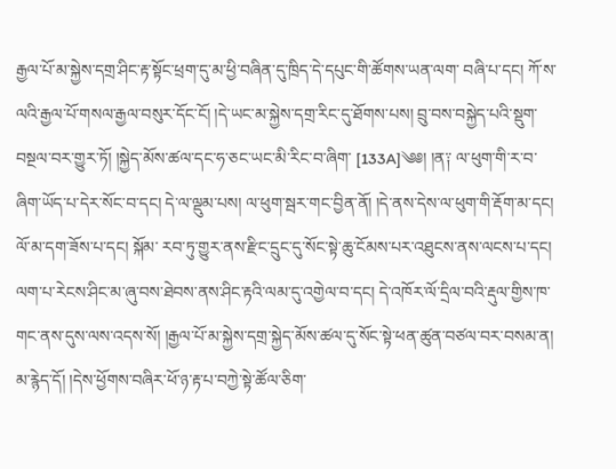རྒྱལ་པོ་མ་སྐྱེས་དགྲ་ཤིང་རྟ་སྟོང་ཕྲག་དུ་མ་ཕྱི་བཞིན་དུ་ཁྲིད་དེ་དཔུང་གི་ཚོགས་ཡན་ལག་ བཞི་པ་དང། ཀོ་ས་ལའི་རྒྱལ་པོ་གསལ་རྒྱལ་བསུར་དོང་ངོ། །དེ་ཡང་མ་སྐྱེས་དགྲ་རིང་དུ་ཐོགས་པས། བྲུ་བས་བསྐྱེད་པའི་སྡུག་བསྔལ་བར་གྱུར་ཏོ། །སྐྱེད་མོས་ཚལ་དང་ཧ་ཅང་ཡང་མི་རིང་བ་ཞིག་ [133A]༄༅། །ན༑ ལ་ཕུག་གི་ར་བ་ཞིག་ཡོད་པ་དེར་སོང་བ་དང། དེ་ལ་ལྡུམ་པས། ལ་ཕུག་སྦར་གང་བྱིན་ནོ། །དེ་ནས་དེས་ལ་ཕུག་གི་རྡོག་མ་དང། ལོ་མ་དག་ཟོས་པ་དང། སྐོམ་ རབ་ཏུ་གྱུར་ནས་རྫིང་དྲུང་དུ་སོང་སྟེ་ཆུ་ངོམས་པར་འཐུངས་ནས་ལངས་པ་དང། ལག་པ་རེངས་ཤིང་མ་ཞུ་བས་ཐེབས་ནས་ཤིང་རྟའི་ལམ་དུ་འགྱེལ་བ་དང། དེ་འཁོར་ལོ་དྲིལ་བའི་རྡུལ་གྱིས་ཁ་ གང་ནས་དུས་ལས་འདས་སོ། །རྒྱལ་པོ་མ་སྐྱེས་དགྲ་སྐྱེད་མོས་ཚལ་དུ་སོང་སྟེ་ཕན་ཚུན་བཙལ་བར་བསམ་ན། མ་རྙེད་དོ། །དེས་ཕྱོགས་བཞིར་ཕོ་ཉ་རྟ་པ་བཀྱེ་སྟེ་ཚོལ་ཅིག་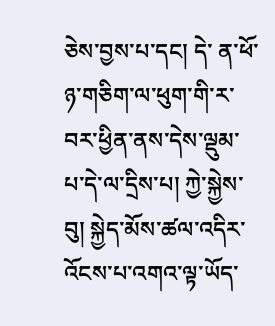ཅེས་བྱས་པ་དང། དེ་ ན་ཕོ་ཉ་གཅིག་ལ་ཕུག་གི་ར་བར་ཕྱིན་ནས་དེས་ལྡུམ་པ་དེ་ལ་དྲིས་པ། ཀྱེ་སྐྱེས་བུ། སྐྱེད་མོས་ཚལ་འདིར་འོངས་པ་འགའ་ལྟ་ཡོད་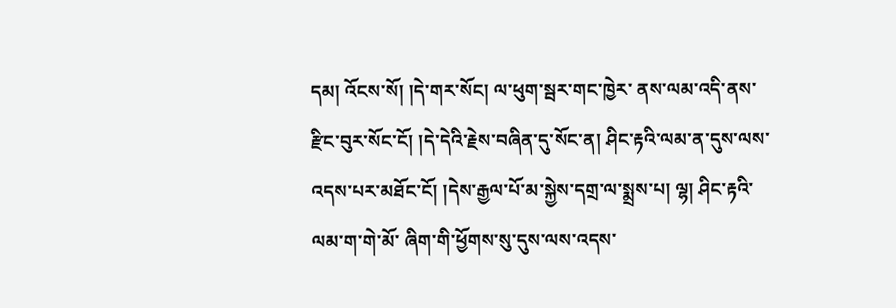དམ། འོངས་སོ། །དེ་གར་སོང། ལ་ཕུག་སྦར་གང་ཁྱེར་ ནས་ལམ་འདི་ནས་རྫིང་བུར་སོང་ངོ། །དེ་དེའི་རྗེས་བཞིན་དུ་སོང་ན། ཤིང་རྟའི་ལམ་ན་དུས་ལས་འདས་པར་མཐོང་ངོ། །དེས་རྒྱལ་པོ་མ་སྐྱེས་དགྲ་ལ་སྨྲས་པ། ལྷ། ཤིང་རྟའི་ལམ་ག་གེ་མོ་ ཞིག་གི་ཕྱོགས་སུ་དུས་ལས་འདས་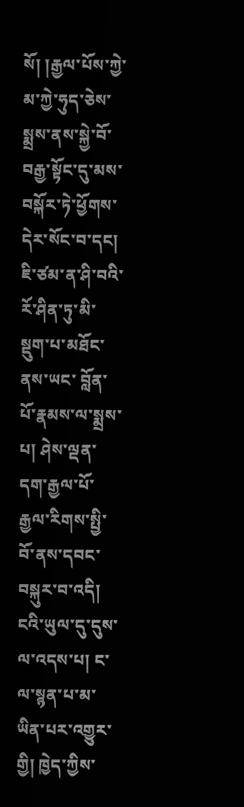སོ། །རྒྱལ་པོས་ཀྱེ་མ་ཀྱེ་ཧུད་ཅེས་སྨྲས་ནས་སྐྱེ་བོ་བརྒྱ་སྟོང་དུ་མས་བསྐོར་ཏེ་ཕྱོགས་དེར་སོང་བ་དང། ཇི་ཙམ་ན་ཤི་བའི་རོ་ཤིན་ཏུ་མི་སྡུག་པ་མཐོང་ནས་ཡང་ བློན་པོ་རྣམས་ལ་སྨྲས་པ། ཤེས་ལྡན་དག་རྒྱལ་པོ་རྒྱལ་རིགས་སྤྱི་བོ་ནས་དབང་བསྐུར་བ་འདི། ངའི་ཡུལ་དུ་དུས་ལ་འདས་པ། ང་ལ་སྙན་པ་མ་ཡིན་པར་འགྱུར་གྱི། ཁྱེད་ཀྱིས་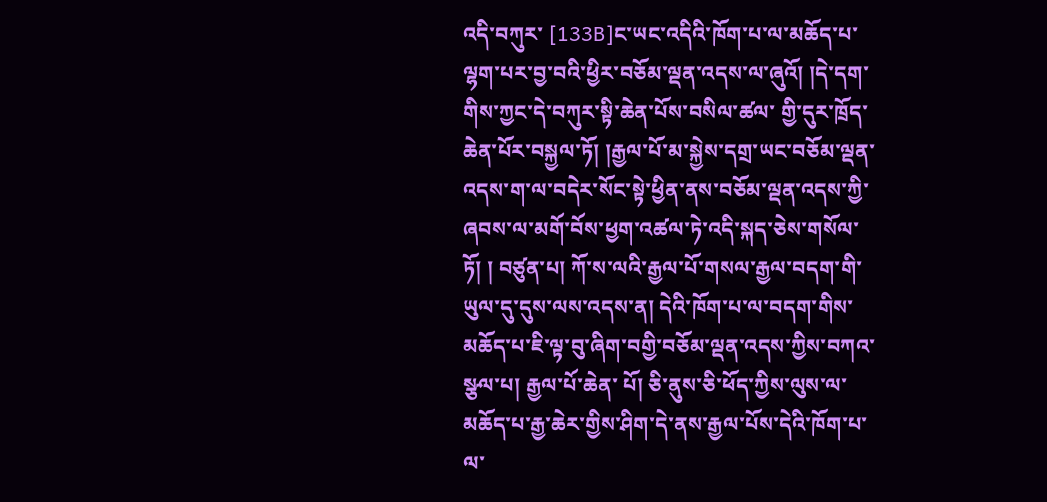འདི་བཀུར་ [133B]ང་ཡང་འདིའི་ཁོག་པ་ལ་མཆོད་པ་ལྷག་པར་བྱ་བའི་ཕྱིར་བཅོམ་ལྡན་འདས་ལ་ཞུའོ། །དེ་དག་གིས་ཀྱང་དེ་བཀུར་སྟི་ཆེན་པོས་བསིལ་ཚལ་ གྱི་དུར་ཁྲོད་ཆེན་པོར་བསྐྱལ་ཏོ། །རྒྱལ་པོ་མ་སྐྱེས་དགྲ་ཡང་བཅོམ་ལྡན་འདས་ག་ལ་བདེར་སོང་སྟེ་ཕྱིན་ནས་བཅོམ་ལྡན་འདས་ཀྱི་ཞབས་ལ་མགོ་བོས་ཕྱག་འཚལ་ཏེ་འདི་སྐད་ཅེས་གསོལ་ཏོ། ། བཙུན་པ། ཀོ་ས་ལའི་རྒྱལ་པོ་གསལ་རྒྱལ་བདག་གི་ཡུལ་དུ་དུས་ལས་འདས་ན། དེའི་ཁོག་པ་ལ་བདག་གིས་མཆོད་པ་ཇི་ལྟ་བུ་ཞིག་བགྱི་བཅོམ་ལྡན་འདས་ཀྱིས་བཀའ་སྩལ་པ། རྒྱལ་པོ་ཆེན་ པོ། ཅི་ནུས་ཅི་ཕོད་ཀྱིས་ལུས་ལ་མཆོད་པ་རྒྱ་ཆེར་གྱིས་ཤིག་དེ་ནས་རྒྱལ་པོས་དེའི་ཁོག་པ་ལ་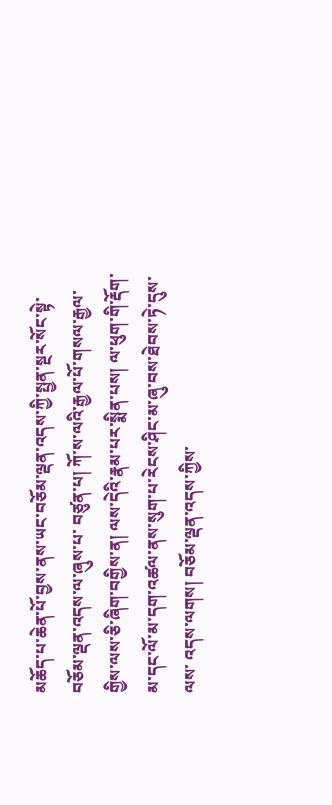མཆོད་པ་ཆེན་པོ་བྱས་ནས་ཡང་བཅོམ་ལྡན་འདས་ཀྱི་སྤྱན་སྔར་སོང་སྟེ་བཅོམ་ལྡན་འདས་ལ་ཞུས་པ་ བཙུན་པ། ཀོ་ས་ལའི་རྒྱལ་པོ་གསལ་རྒྱལ་གྱིས་ལས་ཅི་ཞིག་བགྱིས་ན། ལས་དེའི་རྣམ་པར་སྨིན་པས། ལ་ཕུག་གི་རྡོག་མ་དང་ལོ་མ་དག་འཚལ་ནས་སུག་པ་རེངས་ཤིང་མ་ཞུ་བས་ཐེབས་ཏེ་དུས་ལས་ འདས་ལགས། བཅོམ་ལྡན་འདས་ཀྱིས་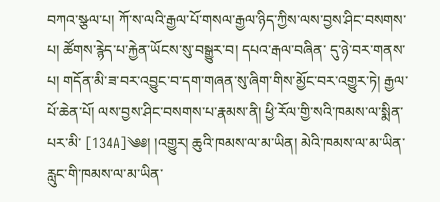བཀའ་སྩལ་པ། ཀོ་ས་ལའི་རྒྱལ་པོ་གསལ་རྒྱལ་ཉིད་ཀྱིས་ལས་བྱས་ཤིང་བསགས་པ། ཚོགས་རྙེད་པ་རྐྱེན་ཡོངས་སུ་བསྒྱུར་བ། དཔའ་རྒལ་བཞིན་ དུ་ཉེ་བར་གནས་པ། གདོན་མི་ཟ་བར་འབྱུང་བ་དག་གཞན་སུ་ཞིག་གིས་མྱོང་བར་འགྱུར་ཏེ། རྒྱལ་པོ་ཆེན་པོ། ལས་བྱས་ཤིང་བསགས་པ་རྣམས་ནི། ཕྱི་རོལ་གྱི་སའི་ཁམས་ལ་སྨིན་པར་མི་ [134A]༄༅། །འགྱུར། ཆུའི་ཁམས་ལ་མ་ཡིན། མེའི་ཁམས་ལ་མ་ཡིན་རླུང་གི་ཁམས་ལ་མ་ཡིན་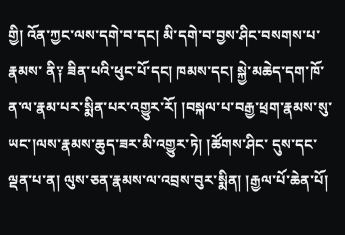གྱི། འོན་ཀྱང་ལས་དགེ་བ་དང། མི་དགེ་བ་བྱས་ཤིང་བསགས་པ་རྣམས་ ནི༑ ཟིན་པའི་ཕུང་པོ་དང། ཁམས་དང། སྐྱེ་མཆེད་དག་ཁོ་ན་ལ་རྣམ་པར་སྨིན་པར་འགྱུར་རོ། །བསྐལ་པ་བརྒྱ་ཕྲག་རྣམས་སུ་ཡང་།ལས་རྣམས་ཆུད་ཟར་མི་འགྱུར་ཏེ། །ཚོགས་ཤིང་ དུས་དང་ལྡན་པ་ན། ལུས་ཅན་རྣམས་ལ་འབྲས་བུར་སྨིན། །རྒྱལ་པོ་ཆེན་པོ།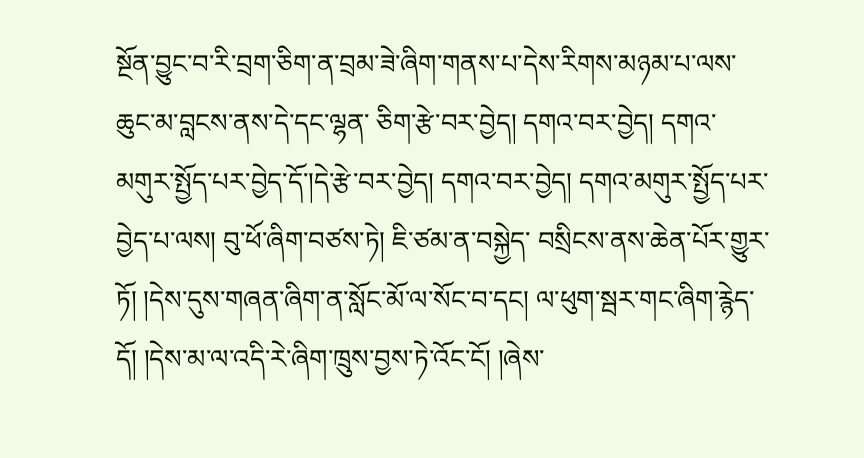སྔོན་བྱུང་བ་རི་བྲག་ཅིག་ན་བྲམ་ཟེ་ཞིག་གནས་པ་དེས་རིགས་མཉམ་པ་ལས་ཆུང་མ་བླངས་ནས་དེ་དང་ལྷན་ ཅིག་རྩེ་བར་བྱེད། དགའ་བར་བྱེད། དགའ་མགུར་སྤྱོད་པར་བྱེད་དོ་།དེ་རྩེ་བར་བྱེད། དགའ་བར་བྱེད། དགའ་མགུར་སྤྱོད་པར་བྱེད་པ་ལས། བུ་ཕོ་ཞིག་བཙས་ཏེ། ཇི་ཙམ་ན་བསྐྱེད་ བསྲིངས་ནས་ཆེན་པོར་གྱུར་ཏོ། །དེས་དུས་གཞན་ཞིག་ན་སློང་མོ་ལ་སོང་བ་དང། ལ་ཕུག་སྦར་གང་ཞིག་རྙེད་དོ། །དེས་མ་ལ་འདི་རེ་ཞིག་ཁྲུས་བྱས་ཏེ་འོང་ངོ། །ཞེས་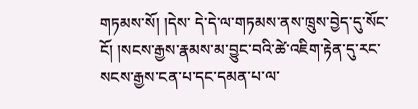གཏམས་སོ། །དེས་ དེ་དེ་ལ་གཏམས་ནས་ཁྲུས་བྱེད་དུ་སོང་ངོ། །སངས་རྒྱས་རྣམས་མ་བྱུང་བའི་ཚེ་འཇིག་རྟེན་དུ་རང་སངས་རྒྱས་ངན་པ་དང་དམན་པ་ལ་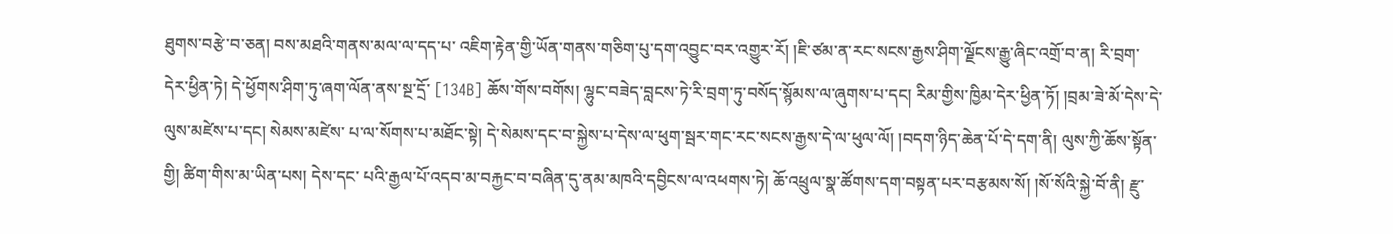ཐུགས་བརྩེ་བ་ཅན། བས་མཐའི་གནས་མལ་ལ་དད་པ་ འཇིག་རྟེན་གྱི་ཡོན་གནས་གཅིག་པུ་དག་འབྱུང་བར་འགྱུར་རོ། །ཇི་ཙམ་ན་རང་སངས་རྒྱས་ཤིག་ལྗོངས་རྒྱུ་ཞིང་འགྲོ་བ་ན། རི་བྲག་དེར་ཕྱིན་ཏེ། དེ་ཕྱོགས་ཤིག་ཏུ་ཞག་ལོན་ནས་སྔ་དྲོ་ [134B] ཆོས་གོས་བགོས། ལྷུང་བཟེད་བླངས་ཏེ་རི་བྲག་ཏུ་བསོད་སྙོམས་ལ་ཞུགས་པ་དང། རིམ་གྱིས་ཁྱིམ་དེར་ཕྱིན་ཏོ། །བྲམ་ཟེ་མོ་དེས་དེ་ལུས་མཛེས་པ་དང། སེམས་མཛེས་ པ་ལ་སོགས་པ་མཐོང་སྟེ། དེ་སེམས་དང་བ་སྐྱེས་པ་དེས་ལ་ཕུག་སྦར་གང་རང་སངས་རྒྱས་དེ་ལ་ཕུལ་ལོ། །བདག་ཉིད་ཆེན་པོ་དེ་དག་ནི། ལུས་ཀྱི་ཆོས་སྟོན་གྱི། ཚིག་གིས་མ་ཡིན་པས། དེས་དང་ པའི་རྒྱལ་པོ་འདབ་མ་བརྐྱང་བ་བཞིན་དུ་ནམ་མཁའི་དབྱིངས་ལ་འཕགས་ཏེ། ཆོ་འཕྲུལ་སྣ་ཚོགས་དག་བསྟན་པར་བརྩམས་སོ། །སོ་སོའི་སྐྱེ་བོ་ནི། རྫུ་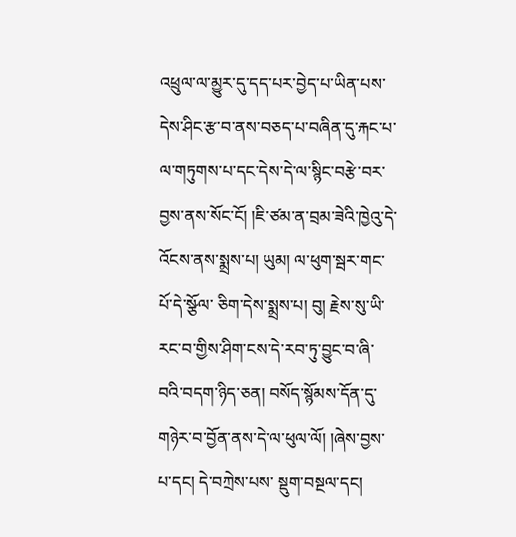འཕྲུལ་ལ་མྱུར་དུ་དད་པར་བྱེད་པ་ཡིན་པས་ དེས་ཤིང་རྩ་བ་ནས་བཅད་པ་བཞིན་དུ་རྐང་པ་ལ་གཏུགས་པ་དང་དེས་དེ་ལ་སྙིང་བརྩེ་བར་བྱས་ནས་སོང་ངོ། །ཇི་ཙམ་ན་བྲམ་ཟེའི་ཁྱེའུ་དེ་འོངས་ནས་སྨྲས་པ། ཡུམ། ལ་ཕུག་སྦར་གང་པོ་དེ་སྩོལ་ ཅིག་དེས་སྨྲས་པ། བུ། རྗེས་སུ་ཡི་རང་བ་གྱིས་ཤིག་ངས་དེ་རབ་ཏུ་བྱུང་བ་ཞི་བའི་བདག་ཉིད་ཅན། བསོད་སྙོམས་དོན་དུ་གཉེར་བ་བྱོན་ནས་དེ་ལ་ཕུལ་ལོ། །ཞེས་བྱས་པ་དང། དེ་བཀྲེས་པས་ སྡུག་བསྔལ་དང།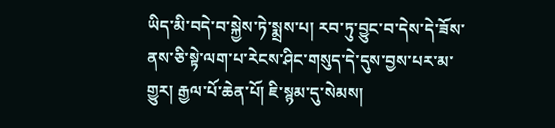ཡིད་མི་བདེ་བ་སྐྱེས་ཏེ་སྨྲས་པ། རབ་ཏུ་བྱུང་བ་དེས་དེ་ཟོས་ནས་ཅི་སྟེ་ལག་པ་རེངས་ཤིང་གསུད་དེ་དུས་བྱས་པར་མ་གྱུར། རྒྱལ་པོ་ཆེན་པོ། ཇི་སྙམ་དུ་སེམས།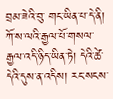བྲམ་ཟེའི་བུ་ གང་ཡིན་པ་དེ་ནི། ཀོ་ས་ལའི་རྒྱལ་པོ་གསལ་རྒྱལ་འདི་ཉིད་ཡིན་ཏེ། དེའི་ཚེ་དེའི་དུས་ན་འདིས། རང་སངས་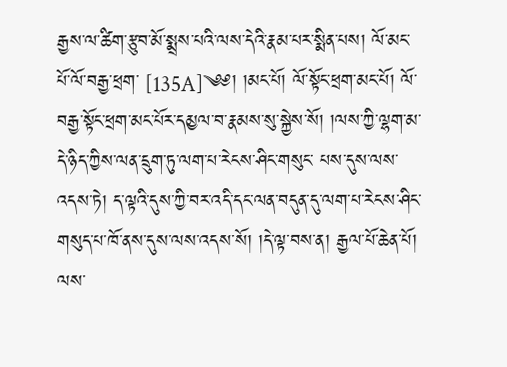རྒྱས་ལ་ཚིག་རྩུབ་མོ་སྨྲས་པའི་ལས་དེའི་རྣམ་པར་སྨིན་པས། ལོ་མང་པོ་ལོ་བརྒྱ་ཕྲག་ [135A]༄༅། །མང་པོ། ལོ་སྟོང་ཕྲག་མང་པོ། ལོ་བརྒྱ་སྟོང་ཕྲག་མང་པོར་དམྱལ་བ་རྣམས་སུ་སྐྱེས་སོ། །ལས་ཀྱི་ལྷག་མ་དེ་ཉིད་ཀྱིས་ལན་དྲུག་ཏུ་ལག་པ་རེངས་ཤིང་གསུང་ པས་དུས་ལས་འདས་ཏེ། ད་ལྟའི་དུས་ཀྱི་བར་འདི་དང་ལན་བདུན་དུ་ལག་པ་རེངས་ཤིང་གསུད་པ་ཁོ་ནས་དུས་ལས་འདས་སོ། །དེ་ལྟ་བས་ན། རྒྱལ་པོ་ཆེན་པོ། ལས་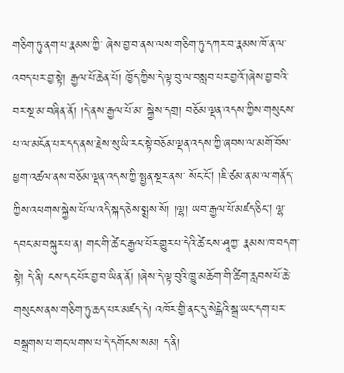གཅིག་ཏུ་ནག་པ་རྣམས་ཀྱི་ ཞེས་བྱ་བ་ནས་ལས་གཅིག་ཏུ་དཀར་བ་རྣམས་ཁོ་ན་ལ་འབད་པར་བྱ་སྟེ། རྒྱལ་པོ་ཆེན་པོ། ཁྱོད་ཀྱིས་དེ་ལྟ་བུ་ལ་བསླབ་པར་བྱའོ་།ཞེས་བྱ་བའི་བར་སྔ་མ་བཞིན་ནོ། །དེ་ནས་རྒྱལ་པོ་མ་ སྐྱེས་དགྲ། བཅོམ་ལྡན་འདས་ཀྱིས་གསུངས་པ་ལ་མངོན་པར་དད་ནས་རྗེས་སུ་ཡི་རང་སྟེ་བཅོམ་ལྡན་འདས་ཀྱི་ཞབས་ལ་མགོ་བོས་ཕྱག་འཚལ་ནས་བཅོམ་ལྡན་འདས་ཀྱི་སྤྱན་སྔར་ནས་ སོང་ངོ། །ཇི་ཙམ་ན་མ་ལ་གནོད་ཀྱིས་འཕགས་སྐྱེས་པོ་ལ་འདི་སྐད་ཅེས་སྨྲས་སོ། །ལྷ། ཡབ་རྒྱལ་པོ་མཛད་ཅིང། ལྷ་དབང་མ་བསྐུར་པ་ན། གང་གི་ཚེ་ང་རྒྱལ་པོར་གྱུར་པ་དེའི་ཚེ་ངས་ཤཱཀྱ་ རྣམས་ཁ་བདག་སྟེ། དེ་ནི། ངས་དང་པོར་བྱ་བ་ཡིན་ནོ། །ཞེས་དེ་ལྟ་བུའི་ཁྱུ་མཆོག་གི་ཚིག་རླབས་པོ་ཆེ་གསུངས་ནས་གཅིག་ཏུ་ཆད་པར་མཛད་དེ། འཁོར་གྱི་ནང་དུ་སེངྒེའི་སྒྲ་ཡང་དག་པར་ བསྒྲགས་པ་གང་ལགས་པ་དེ་དགོངས་སམ། ད་ནི།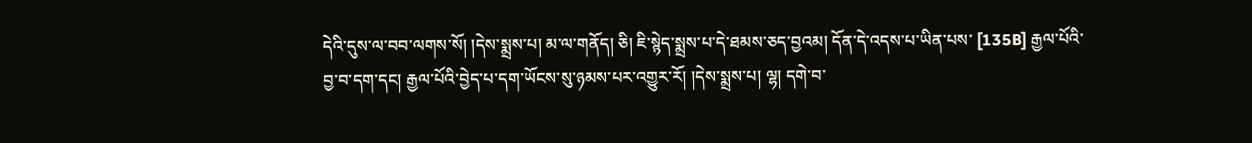དེའི་དུས་ལ་བབ་ལགས་སོ། །དེས་སྨྲས་པ། མ་ལ་གནོད། ཅི། ཇི་སྙེད་སྨྲས་པ་དེ་ཐམས་ཅད་བྱའམ། དོན་དེ་འདས་པ་ཡིན་པས་ [135B] རྒྱལ་པོའི་བྱ་བ་དག་དང། རྒྱལ་པོའི་བྱེད་པ་དག་ཡོངས་སུ་ཉམས་པར་འགྱུར་རོ། །དེས་སྨྲས་པ། ལྷ། དགེ་བ་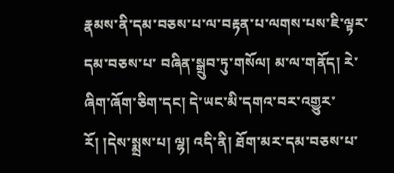རྣམས་ནི་དམ་བཅས་པ་ལ་བརྟན་པ་ལགས་པས་ཇི་ལྟར་དམ་བཅས་པ་ བཞིན་སྒྲུབ་ཏུ་གསོལ། མ་ལ་གནོད། རེ་ཞིག་ཞོག་ཅིག་དང། དེ་ཡང་མི་དགའ་བར་འགྱུར་རོ། །དེས་སྨྲས་པ། ལྷ། འདི་ནི། ཐོག་མར་དམ་བཅས་པ་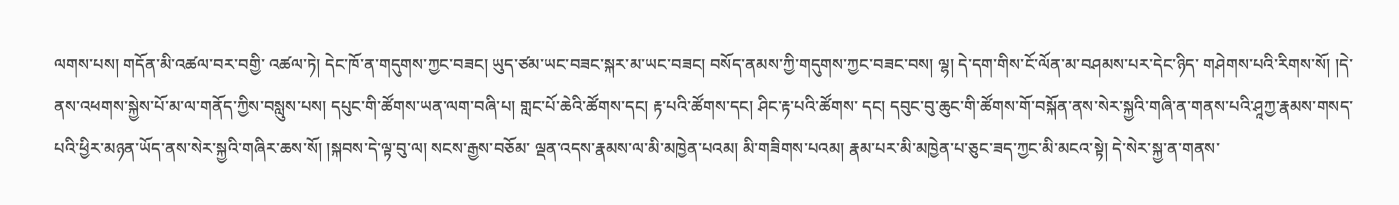ལགས་པས། གདོན་མི་འཚལ་བར་བགྱི་ འཚལ་ཏེ། དེང་ཁོ་ན་གདུགས་ཀྱང་བཟང། ཡུད་ཙམ་ཡང་བཟང་སྐར་མ་ཡང་བཟང། བསོད་ནམས་ཀྱི་གདུགས་ཀྱང་བཟང་བས། ལྷ། དེ་དག་གིས་ངོ་ལོན་མ་བཤམས་པར་དེང་ཉིད་ གཤེགས་པའི་རིགས་སོ། །དེ་ནས་འཕགས་སྐྱེས་པོ་མ་ལ་གནོད་ཀྱིས་བསླུས་པས། དཔུང་གི་ཚོགས་ཡན་ལག་བཞི་པ། གླང་པོ་ཆེའི་ཚོགས་དང། རྟ་པའི་ཚོགས་དང། ཤིང་རྟ་པའི་ཚོགས་ དང། དབུང་བུ་ཆུང་གི་ཚོགས་གོ་བསྐོན་ནས་སེར་སྐྱའི་གཞི་ན་གནས་པའི་ཤཱཀྱ་རྣམས་གསད་པའི་ཕྱིར་མཉན་ཡོད་ནས་སེར་སྐྱའི་གཞིར་ཆས་སོ། །སྐབས་དེ་ལྟ་བུ་ལ། སངས་རྒྱས་བཅོམ་ ལྡན་འདས་རྣམས་ལ་མི་མཁྱེན་པའམ། མི་གཟིགས་པའམ། རྣམ་པར་མི་མཁྱེན་པ་ཅུང་ཟད་ཀྱང་མི་མངའ་སྟེ། དེ་སེར་སྐྱ་ན་གནས་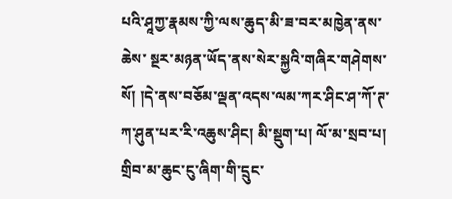པའི་ཤཱཀྱ་རྣམས་ཀྱི་ལས་ཆུད་མི་ཟ་བར་མཁྱེན་ནས་ཆེས་ སྔར་མཉན་ཡོད་ནས་སེར་སྐྱའི་གཞིར་གཤེགས་སོ། །དེ་ནས་བཅོམ་ལྡན་འདས་ལམ་ཀར་ཤིང་ཤ་ཀོ་ཊ་ཀ་ཤུན་པར་རི་འཆུས་ཤིང། མི་སྡུག་པ། ལོ་མ་སྲབ་པ། གྲིབ་མ་ཆུང་ངུ་ཞིག་གི་དྲུང་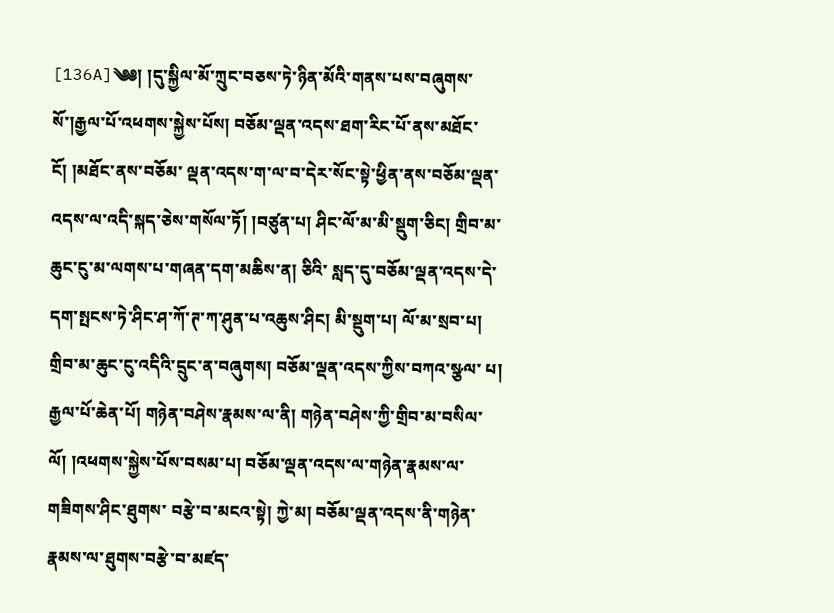[136A]༄༅། །དུ་སྐྱིལ་མོ་ཀྲུང་བཅས་ཏེ་ཉིན་མོའི་གནས་པས་བཞུགས་སོ་།རྒྱལ་པོ་འཕགས་སྐྱེས་པོས། བཅོམ་ལྡན་འདས་ཐག་རིང་པོ་ནས་མཐོང་ངོ། །མཐོང་ནས་བཅོམ་ ལྡན་འདས་ག་ལ་བ་དེར་སོང་སྟེ་ཕྱིན་ནས་བཅོམ་ལྡན་འདས་ལ་འདི་སྐད་ཅེས་གསོལ་ཏོ། །བཙུན་པ། ཤིང་ལོ་མ་མི་སྡུག་ཅིང། གྲིབ་མ་ཆུང་ངུ་མ་ལགས་པ་གཞན་དག་མཆིས་ན། ཅིའི་ སླད་དུ་བཅོམ་ལྡན་འདས་དེ་དག་སྤངས་ཏེ་ཤིང་ཤ་ཀོ་ཊ་ཀ་ཤུན་པ་འཆུས་ཤིང། མི་སྡུག་པ། ལོ་མ་སྲབ་པ། གྲིབ་མ་ཆུང་ངུ་འདིའི་དྲུང་ན་བཞུགས། བཅོམ་ལྡན་འདས་ཀྱིས་བཀའ་སྩལ་ པ། རྒྱལ་པོ་ཆེན་པོ། གཉེན་བཤེས་རྣམས་ལ་ནི། གཉེན་བཤེས་ཀྱི་གྲིབ་མ་བསིལ་ལོ། །འཕགས་སྐྱེས་པོས་བསམ་པ། བཅོམ་ལྡན་འདས་ལ་གཉེན་རྣམས་ལ་གཟིགས་ཤིང་ཐུགས་ བརྩེ་བ་མངའ་སྟེ། ཀྱེ་མ། བཅོམ་ལྡན་འདས་ནི་གཉེན་རྣམས་ལ་ཐུགས་བརྩེ་བ་མཛད་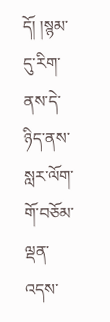དོ། །སྙམ་དུ་རིག་ནས་དེ་ཉིད་ནས་སླར་ལོག་གོ་བཅོམ་ལྡན་འདས་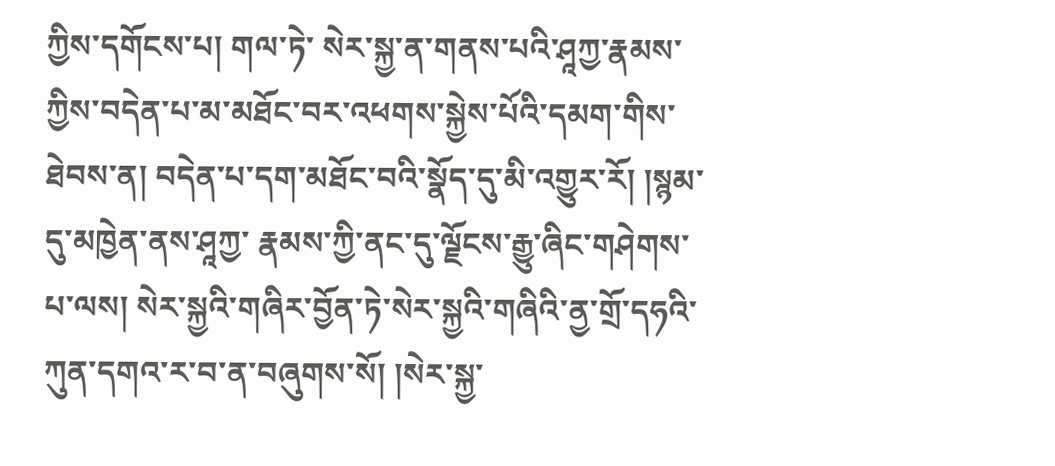ཀྱིས་དགོངས་པ། གལ་ཏེ་ སེར་སྐྱ་ན་གནས་པའི་ཤཱཀྱ་རྣམས་ཀྱིས་བདེན་པ་མ་མཐོང་བར་འཕགས་སྐྱེས་པོའི་དམག་གིས་ཐེབས་ན། བདེན་པ་དག་མཐོང་བའི་སྣོད་དུ་མི་འགྱུར་རོ། །སྙམ་དུ་མཁྱེན་ནས་ཤཱཀྱ་ རྣམས་ཀྱི་ནང་དུ་ལྗོངས་རྒྱུ་ཞིང་གཤེགས་པ་ལས། སེར་སྐྱའི་གཞིར་བྱོན་ཏེ་སེར་སྐྱའི་གཞིའི་ནྱ་གྲོ་དཧའི་ཀུན་དགའ་ར་བ་ན་བཞུགས་སོ། །སེར་སྐྱ་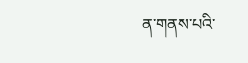ན་གནས་པའི་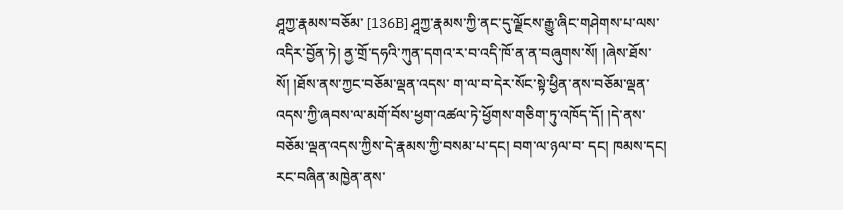ཤཱཀྱ་རྣམས་བཅོམ་ [136B] ཤཱཀྱ་རྣམས་ཀྱི་ནང་དུ་ལྗོངས་རྒྱུ་ཞིང་གཤེགས་པ་ལས་འདིར་བྱོན་ཏེ། ནྱ་གྲོ་དཧའི་ཀུན་དགའ་ར་བ་འདི་ཁོ་ན་ན་བཞུགས་སོ། །ཞེས་ཐོས་སོ། །ཐོས་ནས་ཀྱང་བཅོམ་ལྡན་འདས་ ག་ལ་བ་དེར་སོང་སྟེ་ཕྱིན་ནས་བཅོམ་ལྡན་འདས་ཀྱི་ཞབས་ལ་མགོ་བོས་ཕྱག་འཚལ་ཏེ་ཕྱོགས་གཅིག་ཏུ་འཁོད་དོ། །དེ་ནས་བཅོམ་ལྡན་འདས་ཀྱིས་དེ་རྣམས་ཀྱི་བསམ་པ་དང། བག་ལ་ཉལ་བ་ དང། ཁམས་དང། རང་བཞིན་མཁྱེན་ནས་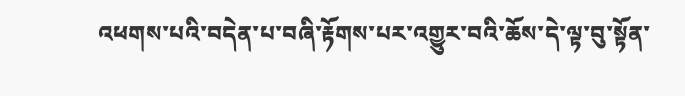འཕགས་པའི་བདེན་པ་བཞི་རྟོགས་པར་འགྱུར་བའི་ཆོས་དེ་ལྟ་བུ་སྟོན་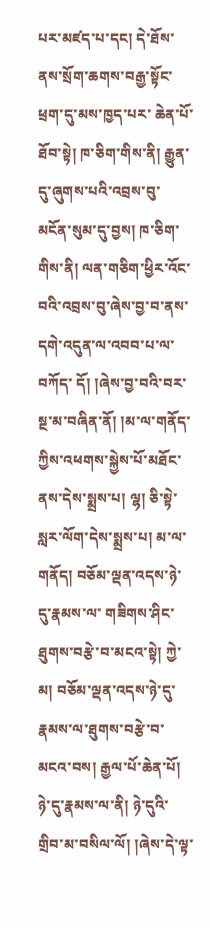པར་མཛད་པ་དང། དེ་ཐོས་ནས་སྲོག་ཆགས་བརྒྱ་སྟོང་ཕྲག་དུ་མས་ཁྱད་པར་ ཆེན་པོ་ཐོབ་སྟེ། ཁ་ཅིག་གིས་ནི། རྒྱུན་དུ་ཞུགས་པའི་འབྲས་བུ་མངོན་སུམ་དུ་བྱས། ཁ་ཅིག་གིས་ནི། ལན་གཅིག་ཕྱིར་འོང་བའི་འབྲས་བུ་ཞེས་བྱ་བ་ནས་དགེ་འདུན་ལ་འབབ་པ་ལ་བཀོད་ དོ། །ཞེས་བྱ་བའི་བར་སྔ་མ་བཞིན་ནོ། །མ་ལ་གནོད་ཀྱིས་འཕགས་སྐྱེས་པོ་མཐོང་ནས་དེས་སྨྲས་པ། ལྷ། ཅི་སྟེ་སླར་ལོག་དེས་སྨྲས་པ། མ་ལ་གནོད། བཅོམ་ལྡན་འདས་ཉེ་དུ་རྣམས་ལ་ གཟིགས་ཤིང་ཐུགས་བརྩེ་བ་མངའ་སྟེ། ཀྱེ་མ། བཅོམ་ལྡན་འདས་ཉེ་དུ་རྣམས་ལ་ཐུགས་བརྩེ་བ་མངའ་བས། རྒྱལ་པོ་ཆེན་པོ། ཉེ་དུ་རྣམས་ལ་ནི། ཉེ་དུའི་གྲིབ་མ་བསིལ་ལོ། །ཞེས་དེ་ལྟ་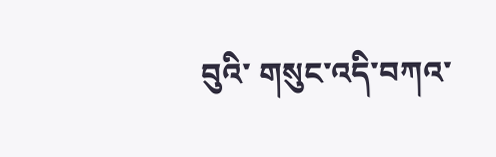བུའི་ གསུང་འདི་བཀའ་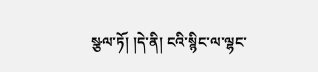སྩལ་ཏོ། །དེ་ནི། ངའི་སྙིང་ལ་ལྷང་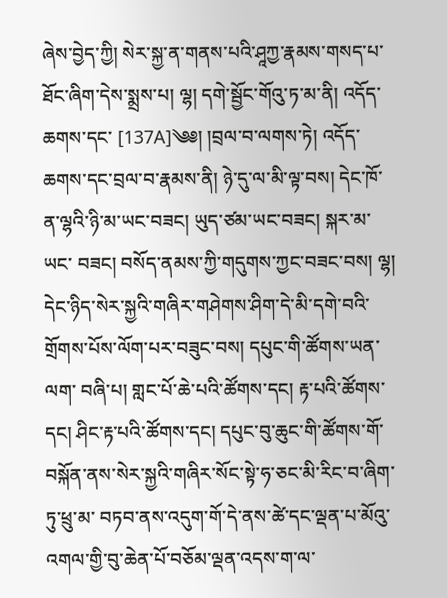ཞེས་བྱེད་ཀྱི། སེར་སྐྱ་ན་གནས་པའི་ཤཱཀྱ་རྣམས་གསད་པ་ཐོང་ཞིག་དེས་སྨྲས་པ། ལྷ། དགེ་སྦྱོང་གོའུ་ཏ་མ་ནི། འདོད་ཆགས་དང་ [137A]༄༅། །བྲལ་བ་ལགས་ཏེ། འདོད་ཆགས་དང་བྲལ་བ་རྣམས་ནི། ཉེ་དུ་ལ་མི་ལྟ་བས། དེང་ཁོ་ན་ལྷའི་ཉི་མ་ཡང་བཟང། ཡུད་ཙམ་ཡང་བཟང། སྐར་མ་ཡང་ བཟང། བསོད་ནམས་ཀྱི་གདུགས་ཀྱང་བཟང་བས། ལྷ། དེང་ཉིད་སེར་སྐྱའི་གཞིར་གཤེགས་ཤིག་དེ་མི་དགེ་བའི་གྲོགས་པོས་ལོག་པར་བཟུང་བས། དཔུང་གི་ཚོགས་ཡན་ལག་ བཞི་པ། གླང་པོ་ཆེ་པའི་ཚོགས་དང། རྟ་པའི་ཚོགས་དང། ཤིང་རྟ་པའི་ཚོགས་དང། དཔུང་བུ་ཆུང་གི་ཚོགས་གོ་བསྐོན་ནས་སེར་སྐྱའི་གཞིར་སོང་སྟེ་ཧ་ཅང་མི་རིང་བ་ཞིག་ཏུ་ཕྲུ་མ་ བཏབ་ནས་འདུག་གོ་དེ་ནས་ཚེ་དང་ལྡན་པ་མོའུ་འགལ་གྱི་བུ་ཆེན་པོ་བཅོམ་ལྡན་འདས་ག་ལ་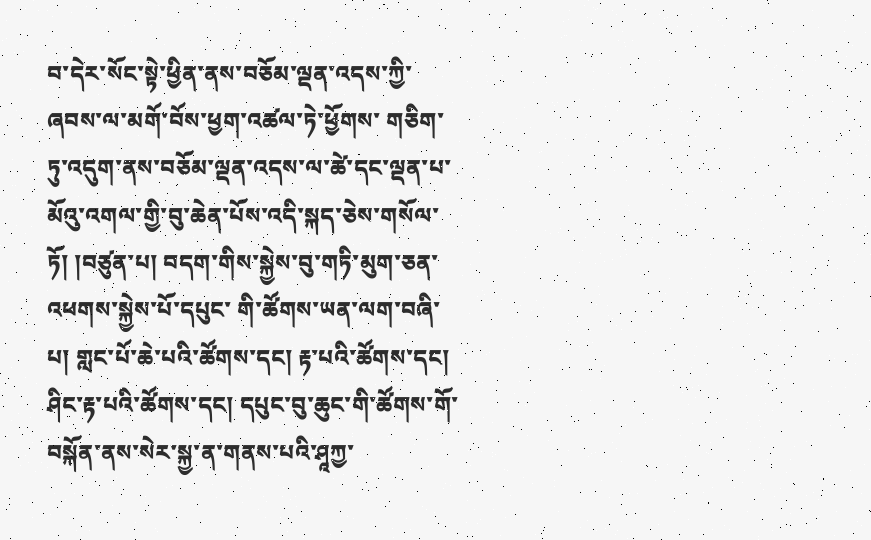བ་དེར་སོང་སྟེ་ཕྱིན་ནས་བཅོམ་ལྡན་འདས་ཀྱི་ཞབས་ལ་མགོ་བོས་ཕྱག་འཚལ་ཏེ་ཕྱོགས་ གཅིག་ཏུ་འདུག་ནས་བཅོམ་ལྡན་འདས་ལ་ཚེ་དང་ལྡན་པ་མོའུ་འགལ་གྱི་བུ་ཆེན་པོས་འདི་སྐད་ཅེས་གསོལ་ཏོ། །བཙུན་པ། བདག་གིས་སྐྱེས་བུ་གཏི་མུག་ཅན་འཕགས་སྐྱེས་པོ་དཔུང་ གི་ཚོགས་ཡན་ལག་བཞི་པ། གླང་པོ་ཆེ་པའི་ཚོགས་དང། རྟ་པའི་ཚོགས་དང། ཤིང་རྟ་པའི་ཚོགས་དང། དཔུང་བུ་ཆུང་གི་ཚོགས་གོ་བསྐོན་ནས་སེར་སྐྱ་ན་གནས་པའི་ཤཱཀྱ་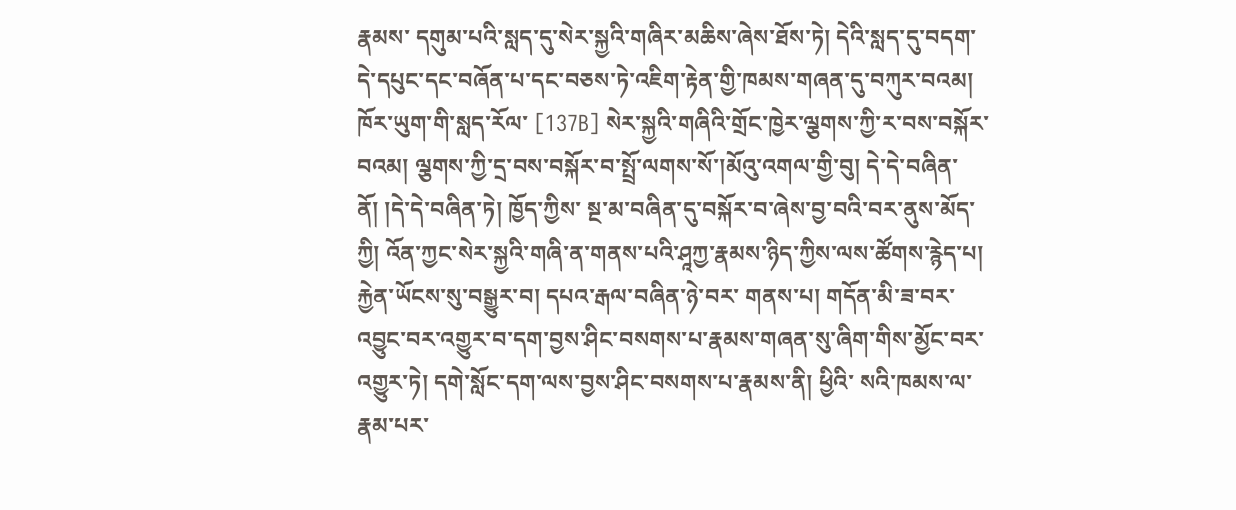རྣམས་ དགུམ་པའི་སླད་དུ་སེར་སྐྱའི་གཞིར་མཆིས་ཞེས་ཐོས་ཏེ། དེའི་སླད་དུ་བདག་དེ་དཔུང་དང་བཞོན་པ་དང་བཅས་ཏེ་འཇིག་རྟེན་གྱི་ཁམས་གཞན་དུ་བཀུར་བའམ། ཁོར་ཡུག་གི་སླད་རོལ་ [137B] སེར་སྐྱའི་གཞིའི་གྲོང་ཁྱེར་ལྕགས་ཀྱི་ར་བས་བསྐོར་བའམ། ལྕགས་ཀྱི་དྲ་བས་བསྐོར་བ་སྤྲོ་ལགས་སོ་།མོའུ་འགལ་གྱི་བུ། དེ་དེ་བཞིན་ནོ། །དེ་དེ་བཞིན་ཏེ། ཁྱོད་ཀྱིས་ སྔ་མ་བཞིན་དུ་བསྐོར་བ་ཞེས་བྱ་བའི་བར་ནུས་མོད་ཀྱི། འོན་ཀྱང་སེར་སྐྱའི་གཞི་ན་གནས་པའི་ཤཱཀྱ་རྣམས་ཉིད་ཀྱིས་ལས་ཚོགས་རྙེད་པ། རྐྱེན་ཡོངས་སུ་བསྒྱུར་བ། དཔའ་རྒལ་བཞིན་ཉེ་བར་ གནས་པ། གདོན་མི་ཟ་བར་འབྱུང་བར་འགྱུར་བ་དག་བྱས་ཤིང་བསགས་པ་རྣམས་གཞན་སུ་ཞིག་གིས་མྱོང་བར་འགྱུར་ཏེ། དགེ་སློང་དག་ལས་བྱས་ཤིང་བསགས་པ་རྣམས་ནི། ཕྱིའི་ སའི་ཁམས་ལ་རྣམ་པར་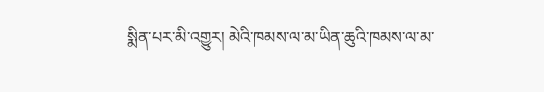སྨིན་པར་མི་འགྱུར། མེའི་ཁམས་ལ་མ་ཡིན་ཆུའི་ཁམས་ལ་མ་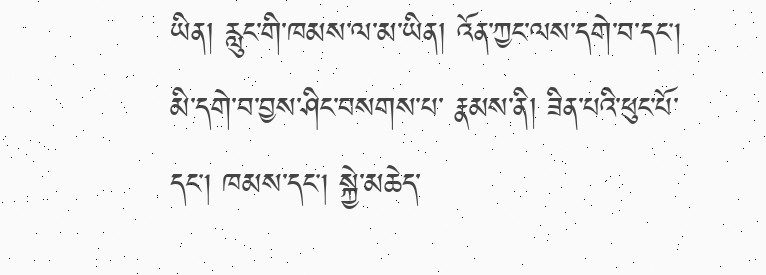ཡིན། རླུང་གི་ཁམས་ལ་མ་ཡིན། འོན་ཀྱང་ལས་དགེ་བ་དང། མི་དགེ་བ་བྱས་ཤིང་བསགས་པ་ རྣམས་ནི། ཟིན་པའི་ཕུང་པོ་དང། ཁམས་དང། སྐྱེ་མཆེད་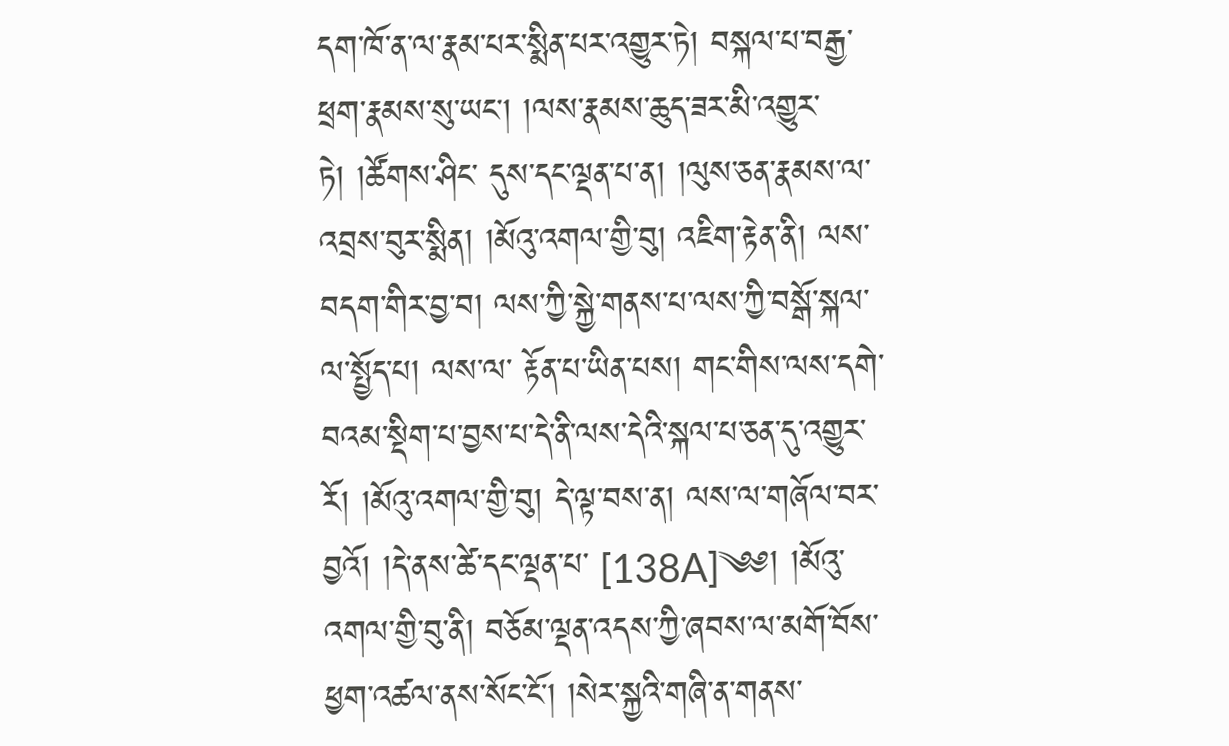དག་ཁོ་ན་ལ་རྣམ་པར་སྨིན་པར་འགྱུར་ཏེ། བསྐལ་པ་བརྒྱ་ཕྲག་རྣམས་སུ་ཡང། །ལས་རྣམས་ཆུད་ཟར་མི་འགྱུར་ཏེ། །ཚོགས་ཤིང་ དུས་དང་ལྡན་པ་ན། །ལུས་ཅན་རྣམས་ལ་འབྲས་བུར་སྨིན། །མོའུ་འགལ་གྱི་བུ། འཇིག་རྟེན་ནི། ལས་བདག་གིར་བྱ་བ། ལས་ཀྱི་སྐྱེ་གནས་པ་ལས་ཀྱི་བསྒོ་སྐལ་ལ་སྤྱོད་པ། ལས་ལ་ རྟོན་པ་ཡིན་པས། གང་གིས་ལས་དགེ་བའམ་སྡིག་པ་བྱས་པ་དེ་ནི་ལས་དེའི་སྐལ་པ་ཅན་དུ་འགྱུར་རོ། །མོའུ་འགལ་གྱི་བུ། དེ་ལྟ་བས་ན། ལས་ལ་གཞོལ་བར་བྱའོ། །དེ་ནས་ཚེ་དང་ལྡན་པ་ [138A]༄༅། །མོའུ་འགལ་གྱི་བུ་ནི། བཅོམ་ལྡན་འདས་ཀྱི་ཞབས་ལ་མགོ་བོས་ཕྱག་འཚལ་ནས་སོང་ངོ། །སེར་སྐྱའི་གཞི་ན་གནས་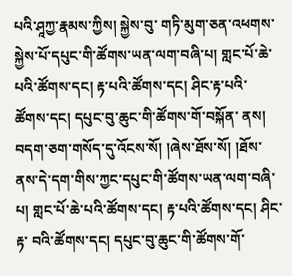པའི་ཤཱཀྱ་རྣམས་ཀྱིས། སྐྱེས་བུ་ གཏི་མུག་ཅན་འཕགས་སྐྱེས་པོ་དཔུང་གི་ཚོགས་ཡན་ལག་བཞི་པ། གླང་པོ་ཆེ་པའི་ཚོགས་དང། རྟ་པའི་ཚོགས་དང། ཤིང་རྟ་པའི་ཚོགས་དང། དཔུང་བུ་ཆུང་གི་ཚོགས་གོ་བསྐོན་ ནས། བདག་ཅག་གསོད་དུ་འོངས་སོ། །ཞེས་ཐོས་སོ། །ཐོས་ནས་དེ་དག་གིས་ཀྱང་དཔུང་གི་ཚོགས་ཡན་ལག་བཞི་པ། གླང་པོ་ཆེ་པའི་ཚོགས་དང། རྟ་པའི་ཚོགས་དང། ཤིང་རྟ་ བའི་ཚོགས་དང། དཔུང་བུ་ཆུང་གི་ཚོགས་གོ་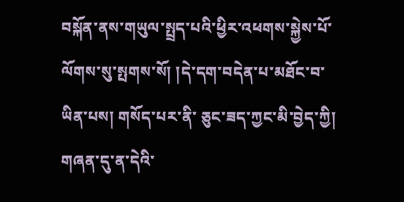བསྐོན་ནས་གཡུལ་སྤྲད་པའི་ཕྱིར་འཕགས་སྐྱེས་པོ་ལོགས་སུ་སྤགས་སོ། །དེ་དག་བདེན་པ་མཐོང་བ་ཡིན་པས། གསོད་པར་ནི་ ཅུང་ཟད་ཀྱང་མི་བྱེད་ཀྱི། གཞན་དུ་ན་དེའི་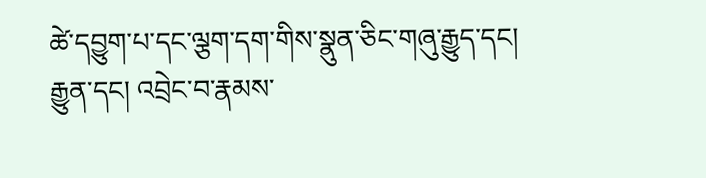ཚེ་དབྱུག་པ་དང་ལྕག་དག་གིས་སྣུན་ཅིང་གཞུ་རྒྱུད་དང། རྒྱུན་དང། འབྲེང་བ་རྣམས་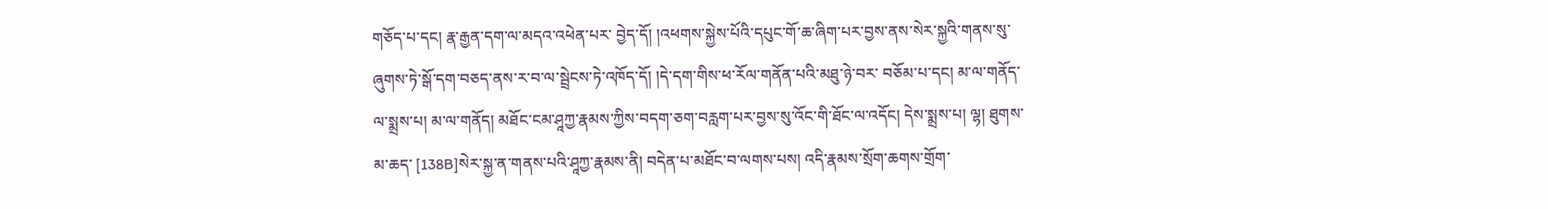གཅོད་པ་དང། རྣ་རྒྱན་དག་ལ་མདའ་འཕེན་པར་ བྱེད་དོ། །འཕགས་སྐྱེས་པོའི་དཔུང་གོ་ཆ་ཞིག་པར་བྱས་ནས་སེར་སྐྱའི་གནས་སུ་ཞུགས་ཏེ་སྒོ་དག་བཅད་ནས་ར་བ་ལ་སྦྲེངས་ཏེ་འཁོད་དོ། །དེ་དག་གིས་ཕ་རོལ་གནོན་པའི་མཐུ་ཉེ་བར་ བཅོམ་པ་དང། མ་ལ་གནོད་ལ་སྨྲས་པ། མ་ལ་གནོད། མཐོང་ངམ་ཤཱཀྱ་རྣམས་ཀྱིས་བདག་ཅག་བརླག་པར་བྱས་སུ་འོང་གི་ཐོང་ལ་འདོང། དེས་སྨྲས་པ། ལྷ། ཐུགས་མ་ཆད་ [138B]སེར་སྐྱ་ན་གནས་པའི་ཤཱཀྱ་རྣམས་ནི། བདེན་པ་མཐོང་བ་ལགས་པས། འདི་རྣམས་སྲོག་ཆགས་གྲོག་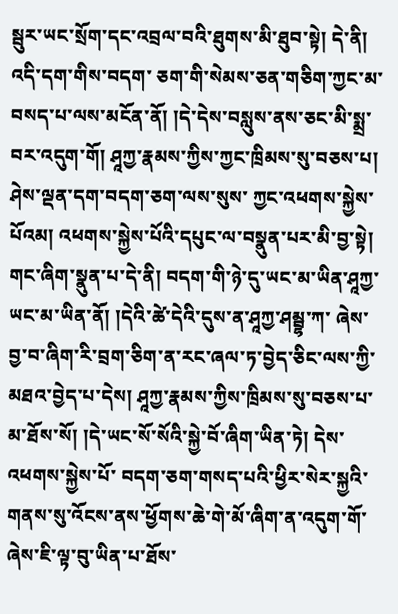སྦུར་ཡང་སྲོག་དང་འབྲལ་བའི་ཐུགས་མི་ཐུབ་སྟེ། དེ་ནི། འདི་དག་གིས་བདག་ ཅག་གི་སེམས་ཅན་གཅིག་ཀྱང་མ་བསད་པ་ལས་མངོན་ནོ། །དེ་དེས་བསླུས་ནས་ཅང་མི་སྨྲ་བར་འདུག་གོ། ཤཱཀྱ་རྣམས་ཀྱིས་ཀྱང་ཁྲིམས་སུ་བཅས་པ། ཤེས་ལྡན་དག་བདག་ཅག་ལས་སུས་ ཀྱང་འཕགས་སྐྱེས་པོའམ། འཕགས་སྐྱེས་པོའི་དཔུང་ལ་བསྣུན་པར་མི་བྱ་སྟེ། གང་ཞིག་སྣུན་པ་དེ་ནི། བདག་གི་ཉེ་དུ་ཡང་མ་ཡིན་ཤཱཀྱ་ཡང་མ་ཡིན་ནོ། །དེའི་ཚེ་དེའི་དུས་ན་ཤཱཀྱ་ཤམྦྷ་ཀ་ ཞེས་བྱ་བ་ཞིག་རི་བྲག་ཅིག་ན་རང་ཞལ་ཏ་བྱེད་ཅིང་ལས་ཀྱི་མཐའ་བྱེད་པ་དེས། ཤཱཀྱ་རྣམས་ཀྱིས་ཁྲིམས་སུ་བཅས་པ་མ་ཐོས་སོ། །དེ་ཡང་སོ་སོའི་སྐྱེ་བོ་ཞིག་ཡིན་ཏེ། དེས་འཕགས་སྐྱེས་པོ་ བདག་ཅག་གསད་པའི་ཕྱིར་སེར་སྐྱའི་གནས་སུ་འོངས་ནས་ཕྱོགས་ཆེ་གེ་མོ་ཞིག་ན་འདུག་གོ་ཞེས་ཇི་ལྟ་བུ་ཡིན་པ་ཐོས་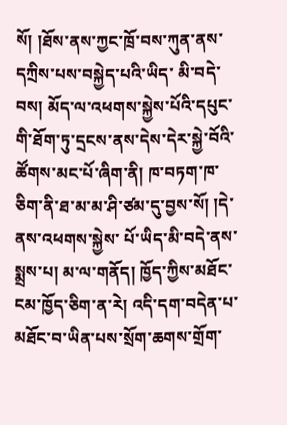སོ། །ཐོས་ནས་ཀྱང་ཁྲོ་བས་ཀུན་ནས་དཀྲིས་པས་བསྐྱེད་པའི་ཡིད་ མི་བདེ་བས། མོད་ལ་འཕགས་སྐྱེས་པོའི་དཔུང་གི་ཐོག་ཏུ་དྲངས་ནས་དེས་དེར་སྐྱེ་བོའི་ཚོགས་མང་པོ་ཞིག་ནི། ཁ་བཏག་ཁ་ཅིག་ནི་ཐ་མ་མ་ཤི་ཙམ་དུ་བྱས་སོ། །དེ་ནས་འཕགས་སྐྱེས་ པོ་ཡིད་མི་བདེ་ནས་སྨྲས་པ། མ་ལ་གནོད། ཁྱོད་ཀྱིས་མཐོང་ངམ་ཁྱོད་ཅིག་ན་རེ། འདི་དག་བདེན་པ་མཐོང་བ་ཡིན་པས་སྲོག་ཆགས་གྲོག་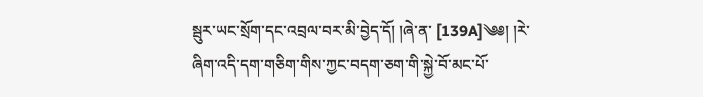སྦུར་ཡང་སྲོག་དང་འབྲལ་བར་མི་བྱེད་དོ། །ཞེ་ན་ [139A]༄༅། །རེ་ཞིག་འདི་དག་གཅིག་གིས་ཀྱང་བདག་ཅག་གི་སྐྱེ་བོ་མང་པོ་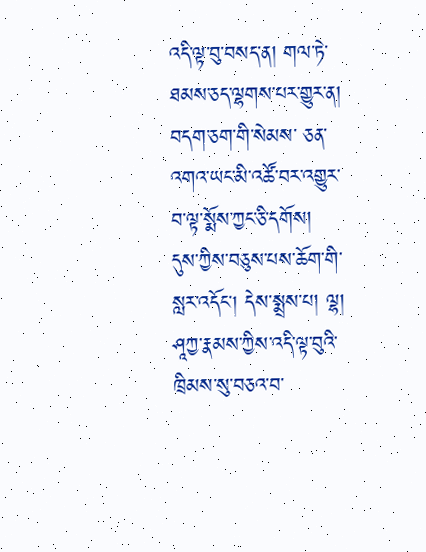འདི་ལྟ་བུ་བསད་ན། གལ་ཏེ་ཐམས་ཅད་ལྷགས་པར་གྱུར་ན། བདག་ཅག་གི་སེམས་ ཅན་འགའ་ཡང་མི་འཚོ་བར་འགྱུར་བ་ལྟ་སྨོས་ཀྱང་ཅི་དགོས། དུས་ཀྱིས་བཅུས་པས་ཆོག་གི་སླར་འདོང། དེས་སྨྲས་པ། ལྷ། ཤཱཀྱ་རྣམས་ཀྱིས་འདི་ལྟ་བུའི་ཁྲིམས་སུ་བཅའ་བ་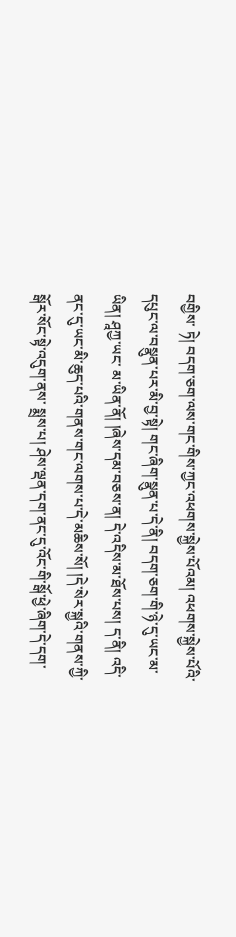བགྱིས་ ཏེ། བདག་ཅག་ལས་གང་གིས་ཀྱང་འཕགས་སྐྱེས་པོའམ། འཕགས་སྐྱེས་པོའི་དཔུང་ལ་བསྣུན་པར་མི་བྱ་སྟེ། གང་ཞིག་སྣུན་པ་དེ་ནི། བདག་ཅག་གི་ཉེ་དུ་ཡང་མ་ཡིན། ཤཱཀྱ་ཡང་ མ་ཡིན་ནོ། །ཞེས་དམ་བཅས་ན། དེ་འདིས་མ་ཐོས་པས། ད་ནི། འདི་ནང་དུ་ཡང་མི་ཆུད་པའི་གནས་གང་ལགས་པ་དེ་མཆིས་སོ། །དེ་སེར་སྐྱའི་གནས་ཀྱི་སྒོར་སོང་སྟེ་འདུག་ནས་ སྨྲས་པ། ཤེས་ལྡན་དག་ནང་དུ་འོང་གི་སྒོ་ཕྱེ་ཞིག་དེ་དག་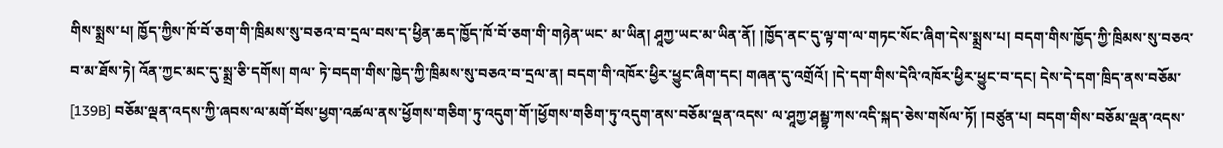གིས་སྨྲས་པ། ཁྱོད་ཀྱིས་ཁོ་བོ་ཅག་གི་ཁྲིམས་སུ་བཅའ་བ་དྲལ་བས་ད་ཕྱིན་ཆད་ཁྱོད་ཁོ་བོ་ཅག་གི་གཉེན་ཡང་ མ་ཡིན། ཤཱཀྱ་ཡང་མ་ཡིན་ནོ། །ཁྱོད་ནང་དུ་ལྟ་ག་ལ་གཏང་སོང་ཞིག་དེས་སྨྲས་པ། བདག་གིས་ཁྱོད་ཀྱི་ཁྲིམས་སུ་བཅའ་བ་མ་ཐོས་ཏེ། འོན་ཀྱང་མང་དུ་སྨྲ་ཅི་དགོས། གལ་ ཏེ་བདག་གིས་ཁྱེད་ཀྱི་ཁྲིམས་སུ་བཅའ་བ་དྲལ་ན། བདག་གི་འཁོར་ཕྱིར་ཕྱུང་ཞིག་དང། གཞན་དུ་འགྲོའོ། །དེ་དག་གིས་དེའི་འཁོར་ཕྱིར་ཕྱུང་བ་དང། དེས་དེ་དག་ཁྲིད་ནས་བཅོམ་ [139B] བཅོམ་ལྡན་འདས་ཀྱི་ཞབས་ལ་མགོ་བོས་ཕྱག་འཚལ་ནས་ཕྱོགས་གཅིག་ཏུ་འདུག་གོ་།ཕྱོགས་གཅིག་ཏུ་འདུག་ནས་བཅོམ་ལྡན་འདས་ ལ་ཤཱཀྱ་ཤམྦྷ་ཀས་འདི་སྐད་ཅེས་གསོལ་ཏོ། །བཙུན་པ། བདག་གིས་བཅོམ་ལྡན་འདས་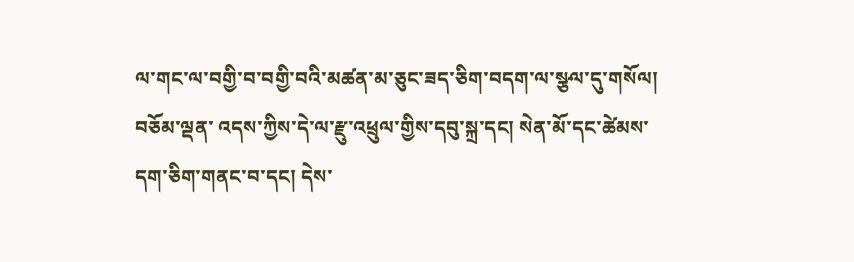ལ་གང་ལ་བགྱི་བ་བགྱི་བའི་མཚན་མ་ཅུང་ཟད་ཅིག་བདག་ལ་སྩལ་དུ་གསོལ། བཅོམ་ལྡན་ འདས་ཀྱིས་དེ་ལ་རྫུ་འཕྲུལ་གྱིས་དབུ་སྐྲ་དང། སེན་མོ་དང་ཚེམས་དག་ཅིག་གནང་བ་དང། དེས་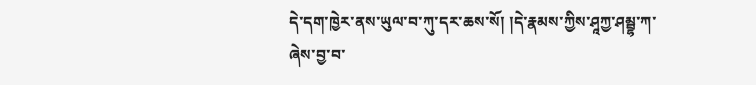དེ་དག་ཁྱེར་ནས་ཡུལ་བ་ཀུ་དར་ཆས་སོ། །དེ་རྣམས་ཀྱིས་ཤཱཀྱ་ཤམྦྷ་ཀ་ཞེས་བྱ་བ་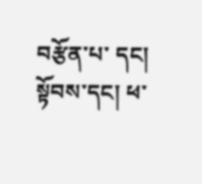བརྩོན་པ་ དང། སྟོབས་དང། ཕ་